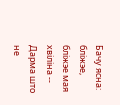Бачу ясна: бліжэе, бліжэе мая хвіліна --
Дарма што не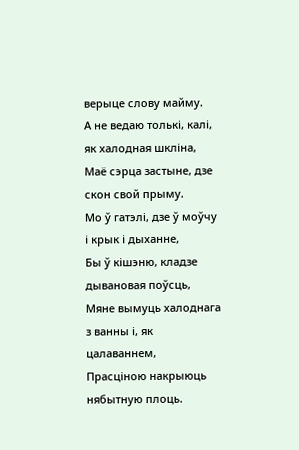верыце слову майму.
А не ведаю толькі, калі, як халодная шкліна,
Маё сэрца застыне, дзе скон свой прыму.
Мо ў гатэлі, дзе ў моўчу і крык і дыханне,
Бы ў кішэню, кладзе дывановая поўсць,
Мяне вымуць халоднага з ванны і, як цалаваннем,
Прасціною накрыюць нябытную плоць.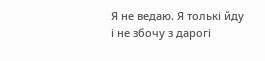Я не ведаю. Я толькі йду і не збочу з дарогі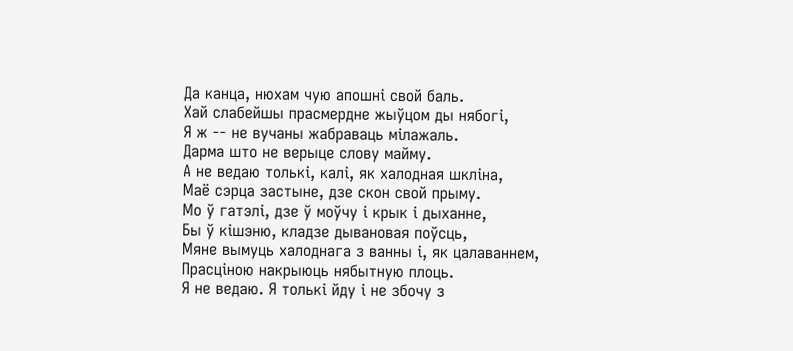Да канца, нюхам чую апошні свой баль.
Хай слабейшы прасмердне жыўцом ды нябогі,
Я ж -- не вучаны жабраваць мілажаль.
Дарма што не верыце слову майму.
А не ведаю толькі, калі, як халодная шкліна,
Маё сэрца застыне, дзе скон свой прыму.
Мо ў гатэлі, дзе ў моўчу і крык і дыханне,
Бы ў кішэню, кладзе дывановая поўсць,
Мяне вымуць халоднага з ванны і, як цалаваннем,
Прасціною накрыюць нябытную плоць.
Я не ведаю. Я толькі йду і не збочу з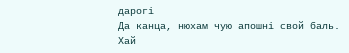дарогі
Да канца, нюхам чую апошні свой баль.
Хай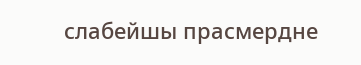слабейшы прасмердне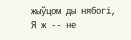жыўцом ды нябогі,
Я ж -- не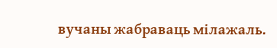вучаны жабраваць мілажаль.